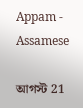Appam - Assamese

আগস্ট 21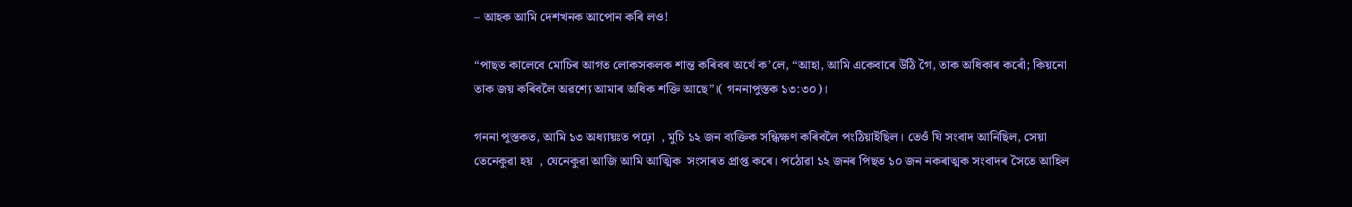– আহক আমি দেশখনক আপোন কৰি লও!

“পাছত কালেবে মোচিৰ আগত লোকসকলক শান্ত কৰিবৰ অৰ্থে ক’লে, “আহা, আমি একেবাৰে উঠি গৈ, তাক অধিকাৰ কৰোঁ; কিয়নো তাক জয় কৰিবলৈ অৱশ্যে আমাৰ অধিক শক্তি আছে”।( গননাপুস্তক ১৩:৩০)।

গননা পুস্তকত, আমি ১৩ অধ্যায়ঃত পঢ়ো  , মুচি ১২ জন ব্যক্তিক সন্ধিক্ষণ কৰিবলৈ পংঠিয়াইছিল। তেওঁ যি সংবাদ আনিছিল, সেয়া তেনেকুৱা হয়  , যেনেকুৱা আজি আমি আত্মিক  সংসাৰত প্ৰাপ্ত কৰে। পঠোৱা ১২ জনৰ পিছত ১০ জন নকৰাত্মক সংবাদৰ সৈতে আহিল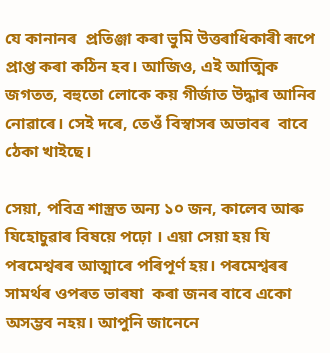যে কানানৰ  প্ৰতিঞ্জা কৰা ভুমি উত্তৰাধিকাৰী ৰূপে প্ৰাপ্ত কৰা কঠিন হব। আজিও, এই আত্মিক জগতত, বহুতো লোকে কয় গীৰ্জাত উদ্ধাৰ আনিব নোৱাৰে। সেই দৰে, তেওঁ বিস্বাসৰ অভাবৰ  বাবে ঠেকা খাইছে।

সেয়া, পবিত্র শাস্ত্ৰত অন্য ১০ জন, কালেব আৰু যিহোচুৱাৰ বিষয়ে পঢ়ো । এয়া সেয়া হয় যি পৰমেশ্বৰৰ আত্মাৰে পৰিপূৰ্ণ হয়। পৰমেশ্বৰৰ সামৰ্থৰ ওপৰত ভাৰষা  কৰা জনৰ বাবে একো অসম্ভব নহয়। আপুনি জানেনে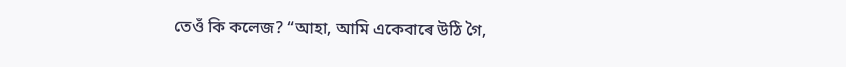তেওঁ কি কলেজ? “আহা, আমি একেবাৰে উঠি গৈ,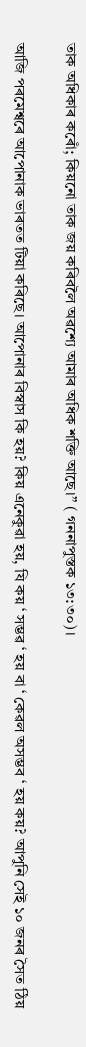তাক অধিকাৰ কৰোঁ; কিয়নো তাক জয় কৰিবলৈ অৱশ্যে আমাৰ অধিক শক্তি আছে।” ( গননাপুস্তক ১৩:৩০)।

আজি পৰমেশ্বৰে আপোনাক ভাৰতত টিয়া কৰিছে। আপোনাৰ বিস্বাস কি হয়? কিয় এনেকুৱা হয়, যি কয় ‘ সম্ভৱ ‘ হয় বা ‘ কেৱল অসম্ভব ‘ হয় কয়? আপুনি সেই ১০ জনৰ সৈত ঠিয়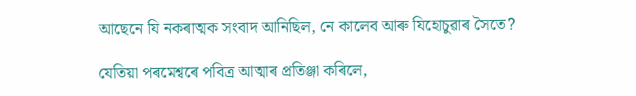আছেনে যি নকৰাত্মক সংবাদ আনিছিল, নে কালেব আৰু যিহোচুৱাৰ সৈতে?

যেতিয়া পৰমেশ্বৰে পবিত্র আত্মাৰ প্ৰতিঞ্জা কৰিলে,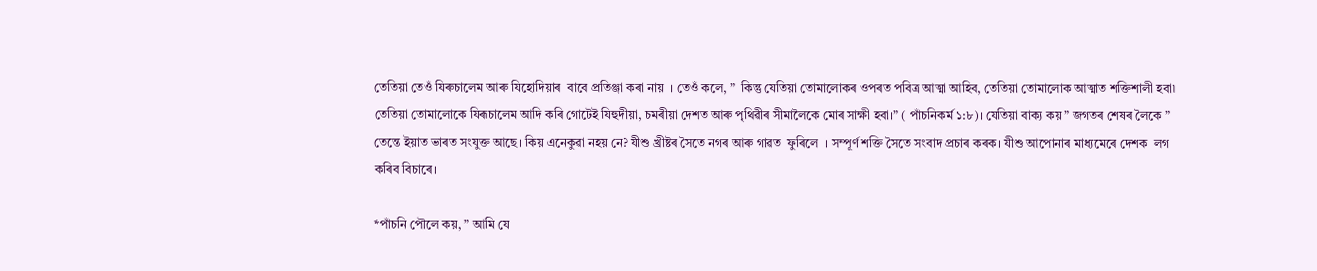তেতিয়া তেওঁ যিৰুচালেম আৰু যিহোদিয়াৰ  বাবে প্ৰতিঞ্জা কৰা নায়  । তেওঁ কলে, ”  কিন্তু যেতিয়া তোমালোকৰ ওপৰত পবিত্ৰ আত্মা আহিব, তেতিয়া তোমালোক আত্মাত শক্তিশালী হবা৷ তেতিয়া তোমালোকে যিৰূচালেম আদি কৰি গোটেই যিহুদীয়া, চমৰীয়া দেশত আৰু পৃথিৱীৰ সীমালৈকে মোৰ সাক্ষী হবা।” ( পাঁচনিকৰ্ম ১:৮)। যেতিয়া বাক্য কয় ” জগতৰ শেষৰ লৈকে ” তেন্তে ইয়াত ভাৰত সংযুক্ত আছে। কিয় এনেকুৱা নহয় নে? যীশু খ্রীষ্টৰ সৈতে নগৰ আৰু গাৱত  ফুৰিলে  । সম্পূর্ণ শক্তি সৈতে সংবাদ প্ৰচাৰ কৰক। যীশু আপোনাৰ মাধ্যমেৰে দেশক  লগ কৰিব বিচাৰে।

*পাঁচনি পৌলে কয়, ” আমি যে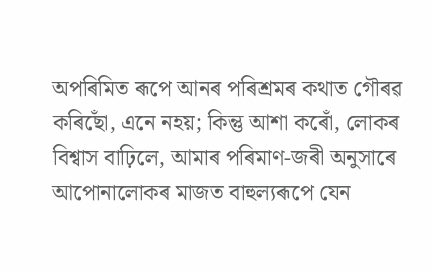অপৰিমিত ৰূপে আনৰ পৰিশ্ৰমৰ কথাত গৌৰৱ কৰিছোঁ, এনে নহয়; কিন্তু আশা কৰোঁ, লোকৰ বিশ্বাস বাঢ়িলে, আমাৰ পৰিমাণ-জৰী অনুসাৰে আপোনালোকৰ মাজত বাহুল্যৰূপে যেন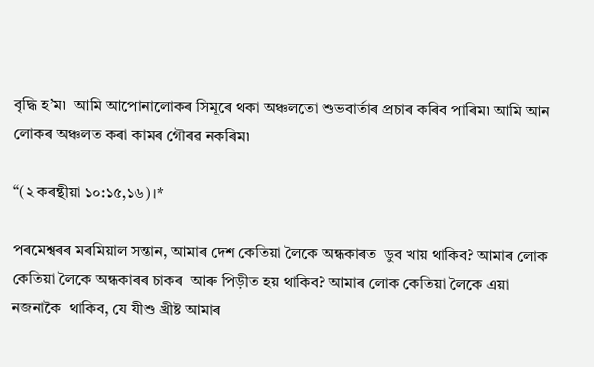বৃদ্ধি হ’ম৷  আমি আপোনালোকৰ সিমূৰে থকা অঞ্চলতো শুভবার্তাৰ প্ৰচাৰ কৰিব পাৰিম৷ আমি আন লোকৰ অঞ্চলত কৰা কামৰ গৌৰৱ নকৰিম৷

“(২ কৰন্থীয়া ১০:১৫,১৬)।*

পৰমেশ্বৰৰ মৰমিয়াল সন্তান, আমাৰ দেশ কেতিয়া লৈকে অন্ধকাৰত  ডুব খায় থাকিব? আমাৰ লোক কেতিয়া লৈকে অন্ধকাৰৰ চাকৰ  আৰু পিড়ীত হয় থাকিব? আমাৰ লোক কেতিয়া লৈকে এয়া নজনাকৈ  থাকিব, যে যীশু খ্রীষ্ট আমাৰ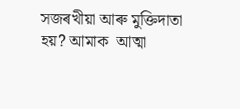সজৰখীয়া আৰু মুক্তিদাতা হয়? আমাক  আত্মা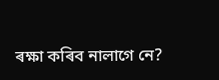ৰক্ষা কৰিব নালাগে নে?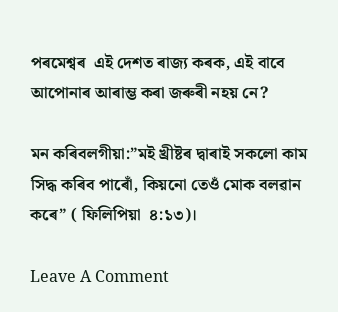পৰমেশ্বৰ  এই দেশত ৰাজ্য কৰক, এই বাবে আপোনাৰ আৰাম্ভ কৰা জৰুৰী নহয় নে?

মন কৰিবলগীয়া:”মই খ্ৰীষ্টৰ দ্ৱাৰাই সকলো কাম সিদ্ধ কৰিব পাৰোঁ, কিয়নো তেওঁ মোক বলৱান কৰে” ( ফিলিপিয়া  ৪:১৩)।

Leave A Comment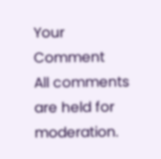Your Comment
All comments are held for moderation.